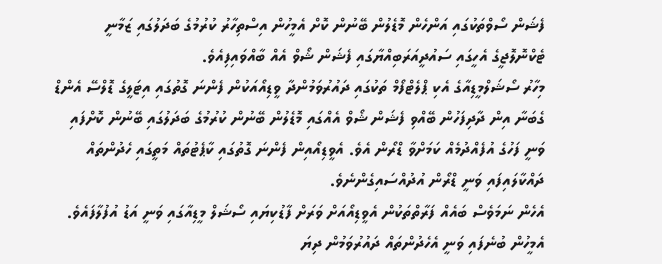ފެޝަން ސޯވްތަކުގައި އަންހެން މޮޑެލުން ބޭނުން ކޮށް އެމީހުން އިސްތިހާރު ކުރުމުގެ ބަދަލުގައި ޒަމާނީ ޓެކްނޮލޮޖީގެ އެހީގައި ސައުދީއަރަބިއްޔާގައި ފެޝަން ޝޯވް އެއް ބާއްވައިފިއެވެ.
މިހާރު ސޯޝަލްމީޑިއާގެ އެކި ޕްލެޓްފޯމް ތަކުގައި ދައުރުވަމުންދާ ވީޑިއޯއަކުން ފެންނަ ގޮތުގައި އިޓަލީގެ ޑޮލްސޭ އެންޑް ގެބަނާ އިން ދާދިފަހުން ބޭއްވި ފެޝަން ޝޯވް އެއްގައި މޮޑެލުން ބޭނުން ކުރުމުގެ ބަދަލުގައި ބޭނުން ކޮށްފައި ވަނީ ފަހުގެ އުފެއްދުމެއް ކަމަށްވާ ޑްރޯން އެވެ. އެވީޑިއޯއިން ފެންނަ ގޮތުގައި ކާޕެޓުތައް މަތީގައި ހެދުންތައް ދައްކާލައިފައި ވަނީ ޑްރޯން އުދުއްސައިގެންނެވެ.
އެހެން ނަމަވެސް ބައެއް ފަރާތްތަކުން އެވީޑިއޯއަށް ވަރަށް ފާޑުކިޔައި ސޯޝަލް މީޑިއާގައި ވަނީ އަޑު އުފުލާފައެވެ. އެމީހުން ބުނެފައި ވަނީ އެހެދުންތައް ދައުރުވަމުން ދިޔަ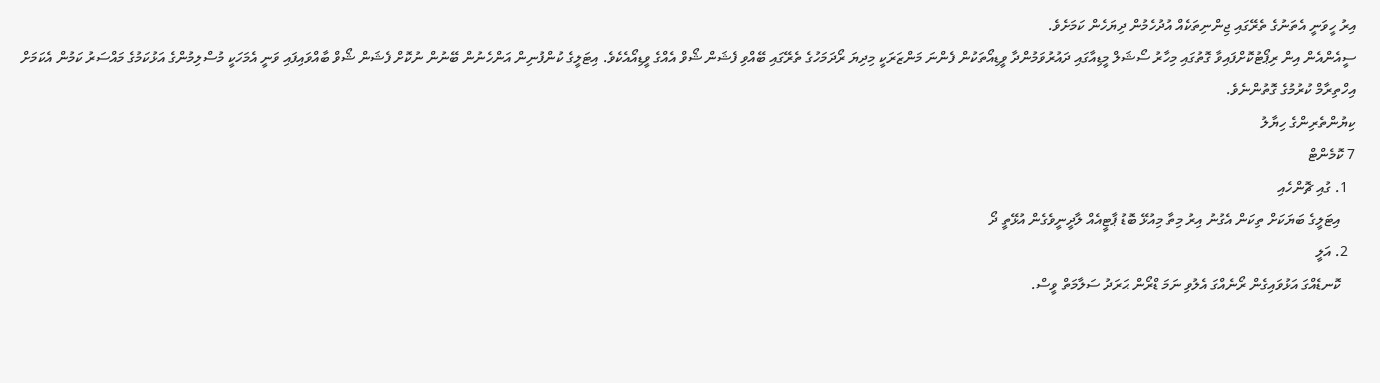އިރު ހީވަނީ އެތަނުގެ ތެރޭގައި ޖިންނިތަކެއް އުދުހެމުން ދިޔަހެން ކަމަށެވެ.
ސީއެންއެން އިން ރިޕޯޓުކޮށްފައިވާ ގޮތުގައި މިހާރު ސޯޝަލް މީޑިއާގައި ދައުރުވަމުންދާ ވީޑިއޯތަކުން ފެންނަ މަންޒަރަކީ މިދިޔަ ރޯދަމަހުގެ ތެރޭގައި ބޭއްވި ފެޝަން ޝޯވް އެއްގެ ވީޑިއޯއެކެވެ. އިޓަލީގެ ކުންފުނިން އަންހެނުން ބޭނުން ނުކޮށް ފެޝަން ޝޯވް ބާއްވައިފައި ވަނީ އެމަހަކީ މުސްލިމުންގެ އަޅުކަމުގެ މައްސަރު ކަމުން އެކަމަށް އިހްތިރާމް ކުރުމުގެ ގޮތުންނެވެ.
ކިޔުންތެރިންގެ ހިޔާލު
7 ކޮމެންޓް
  1. ގުއި ޗޮންހެއި
    އިޓަލީގެ ބަޔަކަށް ތިކަން އެގުނު އިރު މިތާ މިއުޅޭ ބޮޑު ޕާޓީއެއް ލާދީނީވެގެން އުޅޭތީ ދޯ
  2. އަލީ
    ކޮނޑެއްގަ އަޅުވައިގެން ރޯނެއްގަ އެލުވި ނަމަ ޑްރޯން ޙަރަދު ސަލާމަތް ވީސް.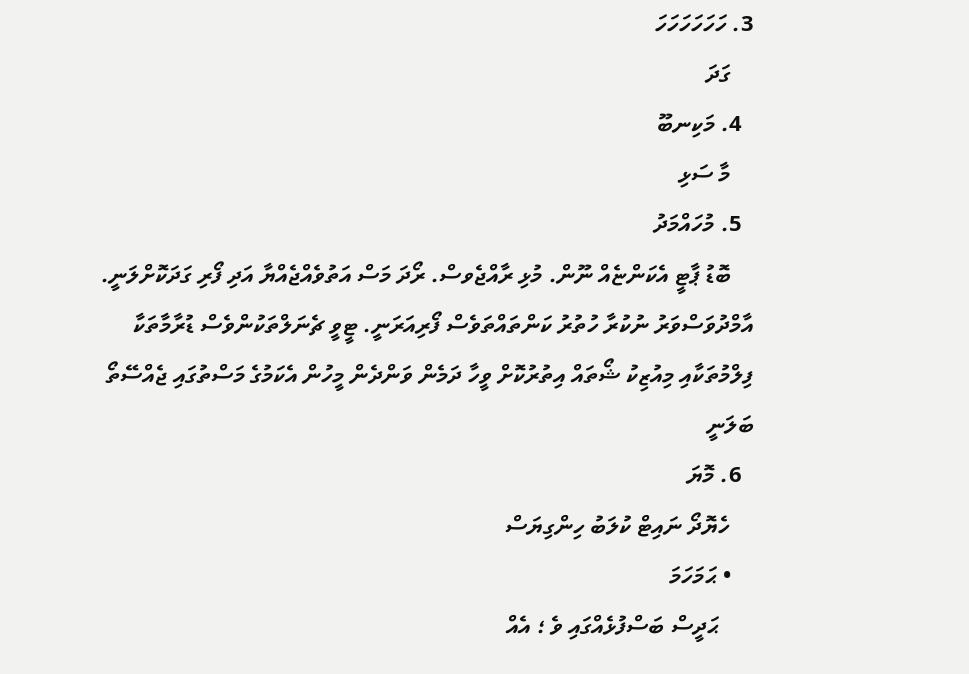3. ހަހަހަހަހަހަ
    ގަދަ
  4. މަކިނބޫ
    މާ ސަޅި
  5. މުހައްމަދު
    ބޮޑު ޕާޓީ އެކަންޏެއް ނޫން. މުޅި ރާއްޖެވސް. ރޯދަ މަސް އަތުވެއްޖެއްޔާ އަދި ފޯރި ގަދަކޮށްލަނީ. އާމްދުވަސްވަރު ނުކުރާ ހުތުރު ކަންތައްތަވެސް ފޯރިއަރަނީ. ޓީވީ ޗެނަލްތަކުންވެސް ޑުރާމާތަކާ ފިލްމުތަކާއި މިއުޒިކު ޝޯތައް އިތުރުކޮށް ވީހާ ދަމެން ވަންދެން މީހުން އެކަމުގެ މަސްތުގައި ޖެއްސޭތޯ ބަލަނީ
  6. މޮޔަ
    ހެޔޮދޯ ނައިޓް ކުލަބު ހިންގިޔަސް
    • ޙަމަހަމަ
      ޙަދީސް ބަސްފުޅެއްގައި ވެ ؛ އެއް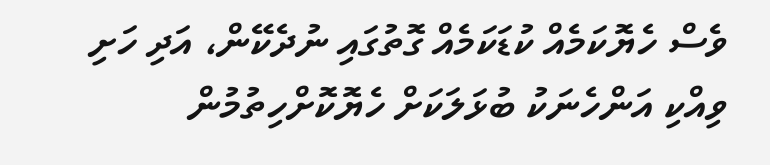ވެސް ހެޔޮކަމެއް ކުޑަކަމެއް ގޮތުގައި ނުދެކޭން، އަދި ހަށި ވިއްކި އަންހެނަކު ބުޅަލަކަށް ހެޔޮކޮށްހިތުމުން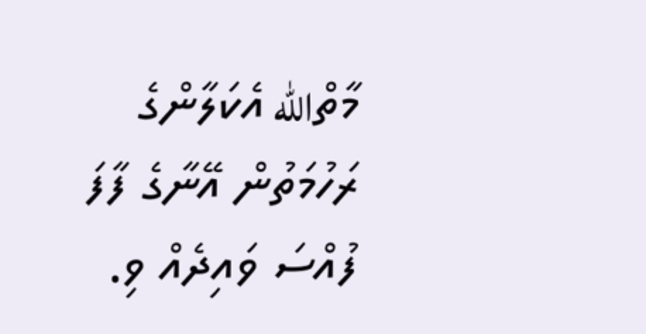މާތްالله އެކަލާންގެ ރަހުމަތުން އޭނާގެ ފާފަ ފުއްސަ ވައިދެއް ވި.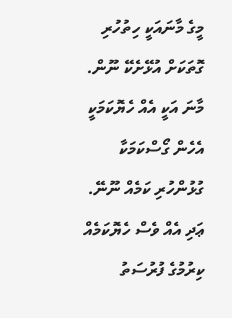މީގެ މާނައަކީ ހިތުހުރި ގޮތަކަށް އުޅޭށެކޭ ނޫން. މާނަ އަކީ އެއް ހެޔޮކަމަކީ އެހެން ގޯސްކަމަކާ ގުޅުންހުރި ކަމެއް ނޫނޭ. ޢަދި އެއް ވެސް ހެޔޮކަމެއް ކިރުމުގެ ފުރުސަތު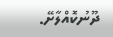ދޫނުކޮއްލާށޭ.